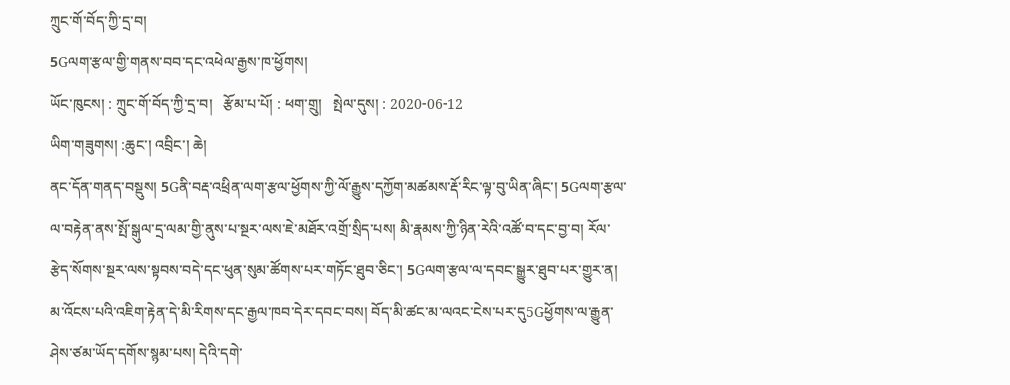ཀྲུང་གོ་བོད་ཀྱི་དྲ་བ།
5Gལག་རྩལ་གྱི་གནས་བབ་དང་འཕེལ་རྒྱས་ཁ་ཕྱོགས།
ཡོང་ཁུངས། : ཀྲུང་གོ་བོད་ཀྱི་དྲ་བ།   རྩོམ་པ་པོ། : ཕག་གྲུ།   སྤེལ་དུས། : 2020-06-12
ཡིག་གཟུགས། :ཆུང་། འབྲིང་། ཆེ།
ནང་དོན་གནད་བསྡུས། 5Gནི་བརྡ་འཕྲིན་ལག་རྩལ་ཕྱོགས་ཀྱི་ལོ་རྒྱུས་དཀྱོག་མཚམས་རྡོ་རིང་ལྟ་བུ་ཡིན་ཞིང་། 5Gལག་རྩལ་ལ་བརྟེན་ནས་སྤོ་སྒུལ་དྲ་ལམ་གྱི་ནུས་པ་སྔར་ལས་ཇེ་མཐོར་འགྲོ་སྲིད་པས། མི་རྣམས་ཀྱི་ཉིན་རེའི་འཚོ་བ་དང་བྱ་བ། རོལ་རྩེད་སོགས་སྔར་ལས་སྟབས་བདེ་དང་ཕུན་སུམ་ཚོགས་པར་གཏོང་ཐུབ་ཅིང་། 5Gལག་རྩལ་ལ་དབང་སྒྱུར་ཐུབ་པར་གྱུར་ན། མ་འོངས་པའི་འཇིག་རྟེན་དེ་མི་རིགས་དང་རྒྱལ་ཁབ་དེར་དབང་བས། བོད་མི་ཚང་མ་ལའང་ངེས་པར་དུ5Gཕྱོགས་ལ་རྒྱུན་ཤེས་ཙམ་ཡོད་དགོས་སྙམ་པས། དེའི་དགེ་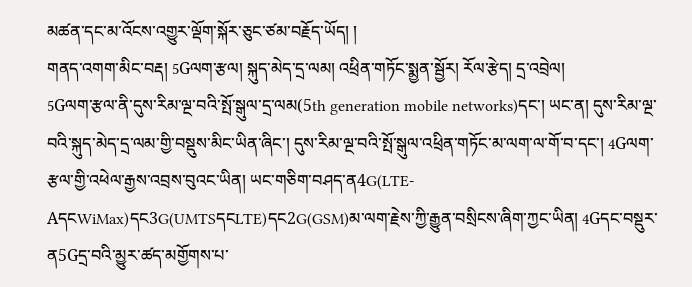མཚན་དང་མ་འོངས་འགྱུར་ལྡོག་སྐོར་ཅུང་ཙམ་བརྗོད་ཡོད། །
གནད་འགག་མིང་བརྡ། 5Gལག་རྩལ། སྐུད་མེད་དྲ་ལམ། འཕྲིན་གཏོང་སྨྱན་སྦྱོར། རོལ་རྩེད། དྲ་འབྲེལ།
5Gལག་རྩལ་ནི་དུས་རིམ་ལྔ་བའི་སྤོ་སྒུལ་དྲ་ལམ(5th generation mobile networks)དང་། ཡང་ན། དུས་རིམ་ལྔ་བའི་སྐུད་མེད་དྲ་ལམ་གྱི་བསྡུས་མིང་ཡིན་ཞིང་། དུས་རིམ་ལྔ་བའི་སྤོ་སྒུལ་འཕྲིན་གཏོང་མ་ལག་ལ་གོ་བ་དང་། 4Gལག་རྩལ་གྱི་འཕེལ་རྒྱས་འབྲས་བུའང་ཡིན། ཡང་གཅིག་བཤད་ན4G(LTE-AདངWiMax)དང3G(UMTSདངLTE)དང2G(GSM)མ་ལག་རྗེས་ཀྱི་རྒྱུན་བསྲིངས་ཞིག་ཀྱང་ཡིན། 4Gདང་བསྡུར་ན5Gདྲ་བའི་མྱུར་ཚད་མགྱོགས་པ་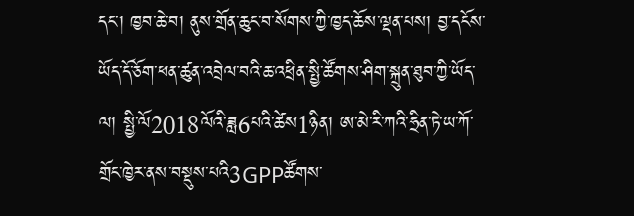དང་། ཁྱབ་ཆེ་བ། ནུས་གྲོན་ཆུང་བ་སོགས་ཀྱི་ཁྱད་ཆོས་ལྡན་པས། བྱ་དངོས་ཡོད་དོ་ཅོག་ཕན་ཚུན་འབྲེལ་བའི་ཆ་འཕྲིན་སྤྱི་ཚོགས་ཤིག་སྐྲུན་ཐུབ་ཀྱི་ཡོད་ལ། སྤྱི་ལོ2018ལོའི་ཟླ6པའི་ཚེས1ཉིན། ཨ་མེ་རི་ཀའི་ཧྲིན་ཏེ་ཡ་ཀོ་གྲོང་ཁྱེར་ནས་བསྡུས་པའི3GPPཚོགས་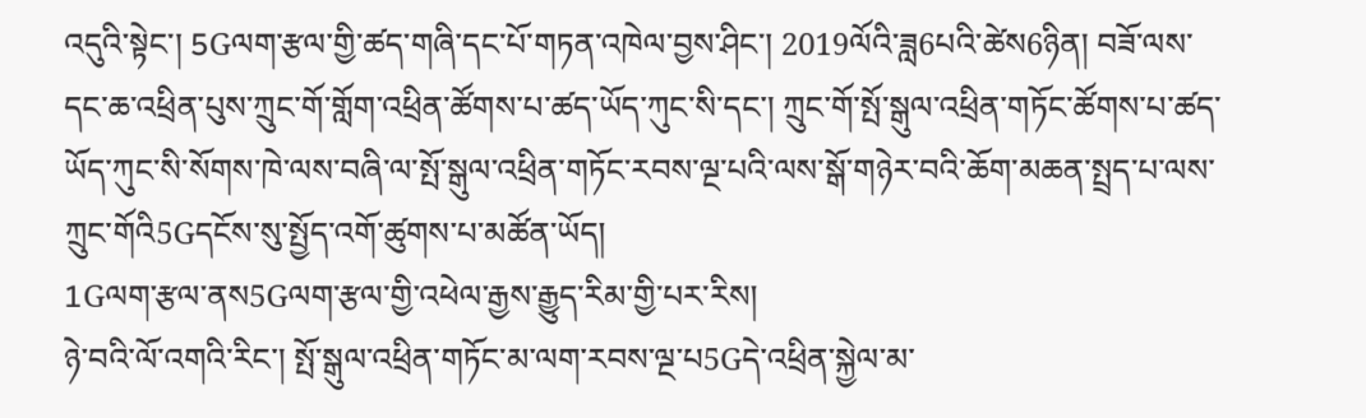འདུའི་སྟེང་། 5Gལག་རྩལ་གྱི་ཚད་གཞི་དང་པོ་གཏན་འཁེལ་བྱས་ཤིང་། 2019ལོའི་ཟླ6པའི་ཚེས6ཉིན། བཟོ་ལས་དང་ཆ་འཕྲིན་པུས་ཀྲུང་གོ་གློག་འཕྲིན་ཚོགས་པ་ཚད་ཡོད་ཀུང་སི་དང་། ཀྲུང་གོ་སྤོ་སྒུལ་འཕྲིན་གཏོང་ཚོགས་པ་ཚད་ཡོད་ཀུང་སི་སོགས་ཁེ་ལས་བཞི་ལ་སྤོ་སྒུལ་འཕྲིན་གཏོང་རབས་ལྔ་པའི་ལས་སྒོ་གཉེར་བའི་ཆོག་མཆན་སྤྲད་པ་ལས་ཀྲུང་གོའི5Gདངོས་སུ་སྤྱོད་འགོ་ཚུགས་པ་མཚོན་ཡོད།
1Gལག་རྩལ་ནས5Gལག་རྩལ་གྱི་འཕེལ་རྒྱས་རྒྱུད་རིམ་གྱི་པར་རིས།
ཉེ་བའི་ལོ་འགའི་རིང་། སྤོ་སྒུལ་འཕྲིན་གཏོང་མ་ལག་རབས་ལྔ་པ5Gདེ་འཕྲིན་སྐྱེལ་མ་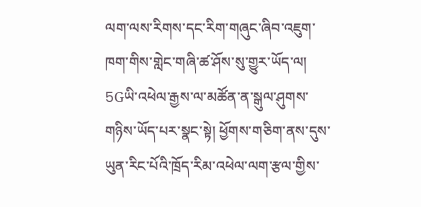ལག་ལས་རིགས་དང་རིག་གཞུང་ཞིབ་འཇུག་ཁག་གིས་གླེང་གཞི་ཚ་ཤོས་སུ་གྱུར་ཡོད་ལ། 5Gཡི་འཕེལ་རྒྱས་ལ་མཚོན་ན་སྒུལ་ཤུགས་གཉིས་ཡོད་པར་སྣང་སྟེ། ཕྱོགས་གཅིག་ནས་དུས་ཡུན་རིང་པོའི་ཁྲོད་རིམ་འཕེལ་ལག་རྩལ་གྱིས་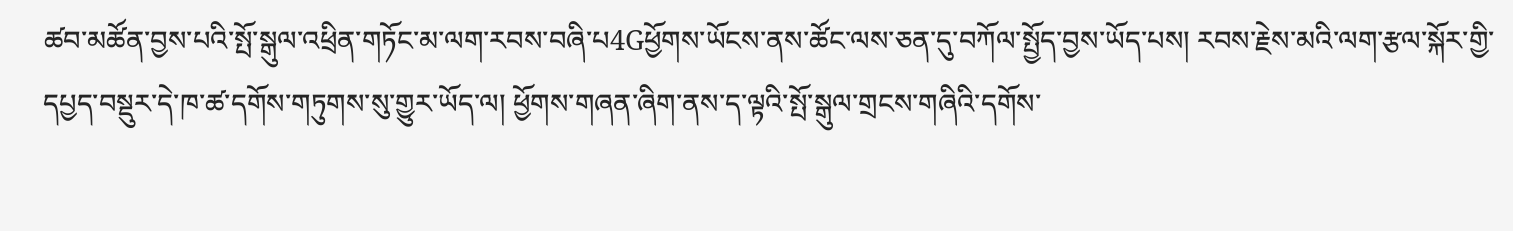ཚབ་མཚོན་བྱས་པའི་སྤོ་སྒུལ་འཕྲིན་གཏོང་མ་ལག་རབས་བཞི་པ4Gཕྱོགས་ཡོངས་ནས་ཚོང་ལས་ཅན་དུ་བཀོལ་སྤྱོད་བྱས་ཡོད་པས། རབས་རྗེས་མའི་ལག་རྩལ་སྐོར་གྱི་དཔྱད་བསྡུར་དེ་ཁ་ཚ་དགོས་གཏུགས་སུ་གྱུར་ཡོད་ལ། ཕྱོགས་གཞན་ཞིག་ནས་ད་ལྟའི་སྤོ་སྒུལ་གྲངས་གཞིའི་དགོས་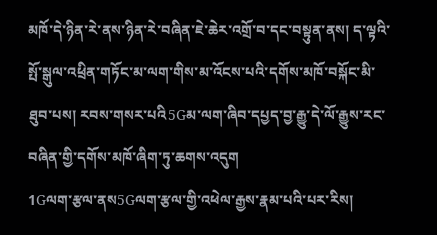མཁོ་དེ་ཉིན་རེ་ནས་ཉིན་རེ་བཞིན་ཇེ་ཆེར་འགྲོ་བ་དང་བསྟུན་ནས། ད་ལྟའི་སྤོ་སྒུལ་འཕྲིན་གཏོང་མ་ལག་གིས་མ་འོངས་པའི་དགོས་མཁོ་བསྐོང་མི་ཐུབ་པས། རབས་གསར་པའི5Gམ་ལག་ཞིབ་དཔྱད་བྱ་རྒྱུ་དེ་ལོ་རྒྱུས་རང་བཞིན་གྱི་དགོས་མཁོ་ཞིག་ཏུ་ཆགས་འདུག
1Gལག་རྩལ་ནས5Gལག་རྩལ་གྱི་འཕེལ་རྒྱས་རྣམ་པའི་པར་རིས།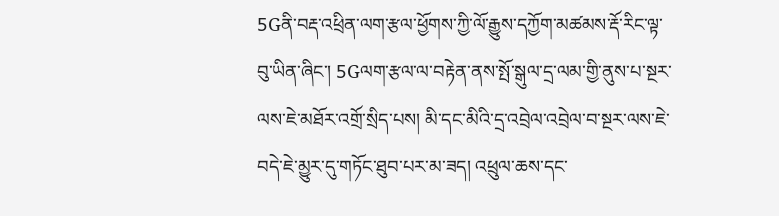5Gནི་བརྡ་འཕྲིན་ལག་རྩལ་ཕྱོགས་ཀྱི་ལོ་རྒྱུས་དཀྱོག་མཚམས་རྡོ་རིང་ལྟ་བུ་ཡིན་ཞིང་། 5Gལག་རྩལ་ལ་བརྟེན་ནས་སྤོ་སྒུལ་དྲ་ལམ་གྱི་ནུས་པ་སྔར་ལས་ཇེ་མཐོར་འགྲོ་སྲིད་པས། མི་དང་མིའི་དྲ་འབྲེལ་འབྲེལ་བ་སྔར་ལས་ཇེ་བདེ་ཇེ་མྱུར་དུ་གཏོང་ཐུབ་པར་མ་ཟད། འཕྲུལ་ཆས་དང་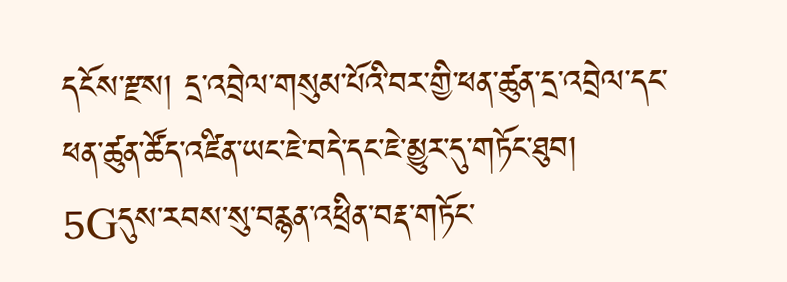དངོས་རྫས། དྲ་འབྲེལ་གསུམ་པོའི་བར་གྱི་ཕན་ཚུན་དྲ་འབྲེལ་དང་ཕན་ཚུན་ཚོད་འཛིན་ཡང་ཇེ་བདེ་དང་ཇེ་མྱུར་དུ་གཏོང་ཐུབ། 5Gདུས་རབས་སུ་བརྙན་འཕྲིན་བརྡ་གཏོང་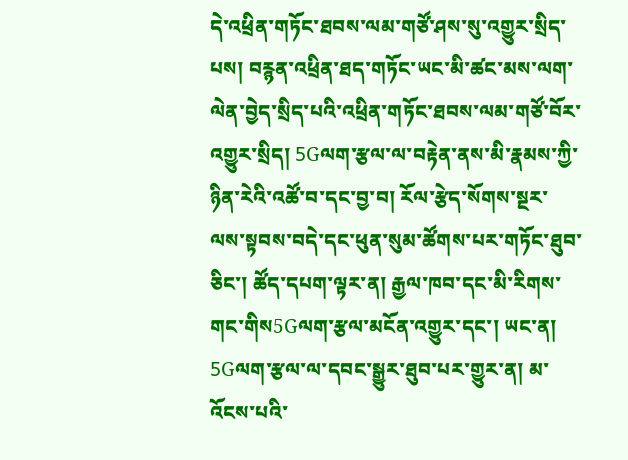དེ་འཕྲིན་གཏོང་ཐབས་ལམ་གཙོ་ཤས་སུ་འགྱུར་སྲིད་པས། བརྙན་འཕྲིན་ཐད་གཏོང་ཡང་མི་ཚང་མས་ལག་ལེན་བྱེད་སྲིད་པའི་འཕྲིན་གཏོང་ཐབས་ལམ་གཙོ་བོར་འགྱུར་སྲིད། 5Gལག་རྩལ་ལ་བརྟེན་ནས་མི་རྣམས་ཀྱི་ཉིན་རེའི་འཚོ་བ་དང་བྱ་བ། རོལ་རྩེད་སོགས་སྔར་ལས་སྟབས་བདེ་དང་ཕུན་སུམ་ཚོགས་པར་གཏོང་ཐུབ་ཅིང་། ཚོད་དཔག་ལྟར་ན། རྒྱལ་ཁབ་དང་མི་རིགས་གང་གིས5Gལག་རྩལ་མངོན་འགྱུར་དང་། ཡང་ན། 5Gལག་རྩལ་ལ་དབང་སྒྱུར་ཐུབ་པར་གྱུར་ན། མ་འོངས་པའི་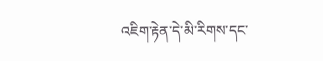འཇིག་རྟེན་དེ་མི་རིགས་དང་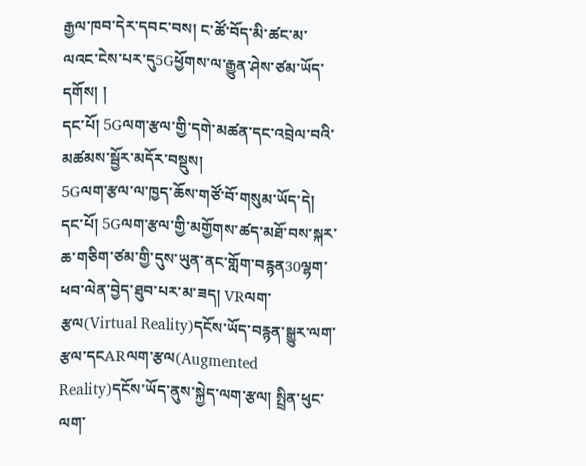རྒྱལ་ཁབ་དེར་དབང་བས། ང་ཚོ་བོད་མི་ཚང་མ་ལའང་ངེས་པར་དུ5Gཕྱོགས་ལ་རྒྱུན་ཤེས་ཙམ་ཡོད་དགོས། །
དང་པོ། 5Gལག་རྩལ་གྱི་དགེ་མཚན་དང་འབྲེལ་བའི་མཚམས་སྦྱོར་མདོར་བསྡུས།
5Gལག་རྩལ་ལ་ཁྱད་ཆོས་གཙོ་བོ་གསུམ་ཡོད་དེ། དང་པོ། 5Gལག་རྩལ་གྱི་མགྱོགས་ཚད་མཐོ་བས་སྐར་ཆ་གཅིག་ཙམ་གྱི་དུས་ཡུན་ནང་གློག་བརྙན30ལྷག་ཕབ་ལེན་བྱེད་ཐུབ་པར་མ་ཟད། VRལག་རྩལ(Virtual Reality)དངོས་ཡོད་བརྙན་སྒྱུར་ལག་རྩལ་དངARལག་རྩལ(Augmented Reality)དངོས་ཡོད་ནུས་སྐྱེད་ལག་རྩལ། སྤྲིན་ཕུང་ལག་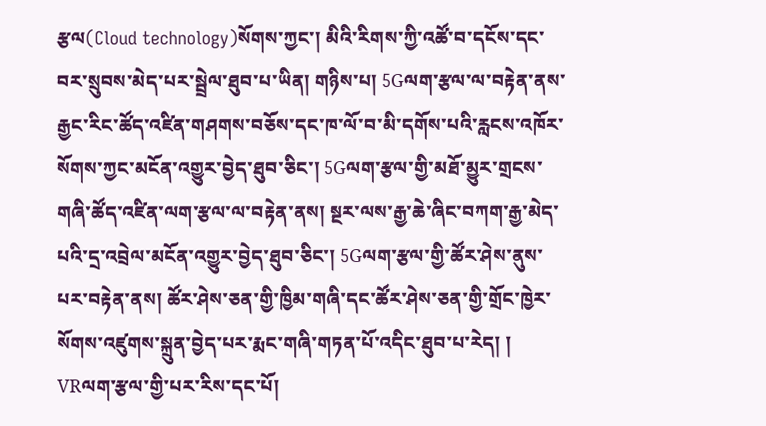རྩལ(Cloud technology)སོགས་ཀྱང་། མིའི་རིགས་ཀྱི་འཚོ་བ་དངོས་དང་བར་སྲུབས་མེད་པར་སྦྲེལ་ཐུབ་པ་ཡིན། གཉིས་པ། 5Gལག་རྩལ་ལ་བརྟེན་ནས་རྒྱང་རིང་ཚོད་འཛིན་གཤགས་བཅོས་དང་ཁ་ལོ་བ་མི་དགོས་པའི་རླངས་འཁོར་སོགས་ཀྱང་མངོན་འགྱུར་བྱེད་ཐུབ་ཅིང་། 5Gལག་རྩལ་གྱི་མཐོ་མྱུར་གྲངས་གཞི་ཚོད་འཛིན་ལག་རྩལ་ལ་བརྟེན་ནས། སྔར་ལས་རྒྱ་ཆེ་ཞིང་བཀག་རྒྱ་མེད་པའི་དྲ་འབྲེལ་མངོན་འགྱུར་བྱེད་ཐུབ་ཅིང་། 5Gལག་རྩལ་གྱི་ཚོར་ཤེས་ནུས་པར་བརྟེན་ནས། ཚོར་ཤེས་ཅན་གྱི་ཁྱིམ་གཞི་དང་ཚོར་ཤེས་ཅན་གྱི་གྲོང་ཁྱེར་སོགས་འཛུགས་སྐྲུན་བྱེད་པར་རྨང་གཞི་གཏན་པོ་འདིང་ཐུབ་པ་རེད། །
VRལག་རྩལ་གྱི་པར་རིས་དང་པོ།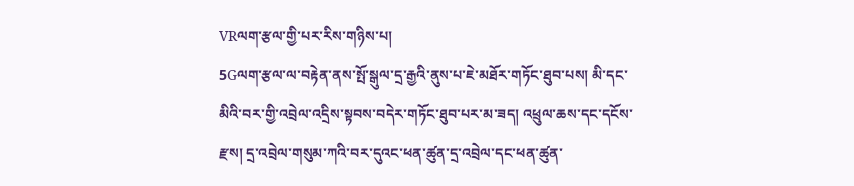VRལག་རྩལ་གྱི་པར་རིས་གཉིས་པ།
5Gལག་རྩལ་ལ་བརྟེན་ནས་སྤོ་སྒུལ་དྲ་རྒྱའི་ནུས་པ་ཇེ་མཐོར་གཏོང་ཐུབ་པས། མི་དང་མིའི་བར་གྱི་འབྲེལ་འདྲིས་སྟབས་བདེར་གཏོང་ཐུབ་པར་མ་ཟད། འཕྲུལ་ཆས་དང་དངོས་རྫས། དྲ་འབྲེལ་གསུམ་ཀའི་བར་དུའང་ཕན་ཚུན་དྲ་འབྲེལ་དང་ཕན་ཚུན་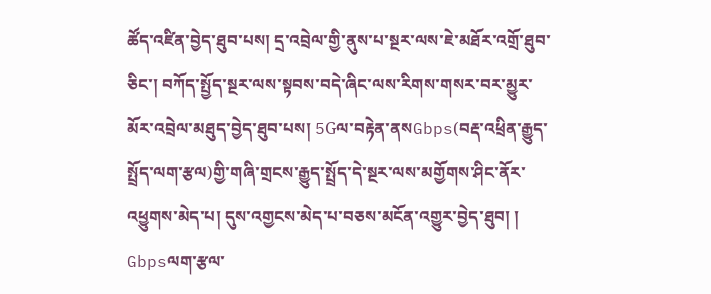ཚོད་འཛིན་བྱེད་ཐུབ་པས། དྲ་འབྲེལ་གྱི་ནུས་པ་སྔར་ལས་ཇེ་མཐོར་འགྲོ་ཐུབ་ཅིང་། བཀོད་སྤྱོད་སྔར་ལས་སྟབས་བདེ་ཞིང་ལས་རིགས་གསར་བར་མྱུར་མོར་འབྲེལ་མཐུད་བྱེད་ཐུབ་པས། 5Gལ་བརྟེན་ནསGbps(བརྡ་འཕྲིན་རྒྱུད་སྤྲོད་ལག་རྩལ)གྱི་གཞི་གྲངས་རྒྱུད་སྤྲོད་དེ་སྔར་ལས་མགྱོགས་ཤིང་ནོར་འཕྱུགས་མེད་པ། དུས་འགྱངས་མེད་པ་བཅས་མངོན་འགྱུར་བྱེད་ཐུབ། །
Gbpsལག་རྩལ་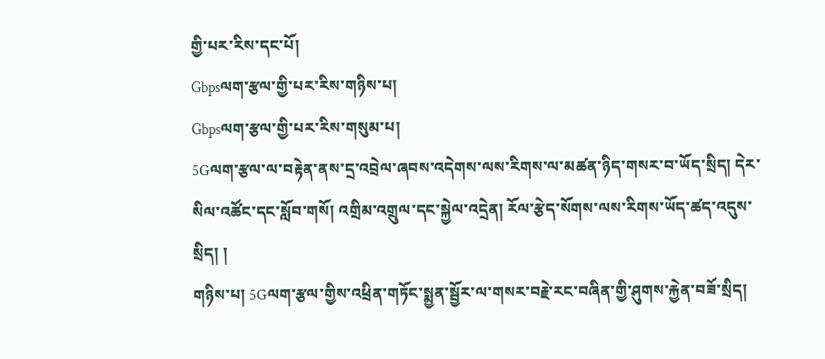གྱི་པར་རིས་དང་པོ།
Gbpsལག་རྩལ་གྱི་པར་རིས་གཉིས་པ།
Gbpsལག་རྩལ་གྱི་པར་རིས་གསུམ་པ།
5Gལག་རྩལ་ལ་བརྟེན་ནས་དྲ་འབྲེལ་ཞབས་འདེགས་ལས་རིགས་ལ་མཚན་ཉིད་གསར་བ་ཡོད་སྲིད། དེར་སིལ་འཚོང་དང་སློབ་གསོ། འགྲིམ་འགྲུལ་དང་སྐྱེལ་འདྲེན། རོལ་རྩེད་སོགས་ལས་རིགས་ཡོད་ཚད་འདུས་སྲིད། །
གཉིས་པ། 5Gལག་རྩལ་གྱིས་འཕྲིན་གཏོང་སྨྱན་སྦྱོར་ལ་གསར་བརྗེ་རང་བཞིན་གྱི་ཤུགས་རྐྱེན་བཟོ་སྲིད།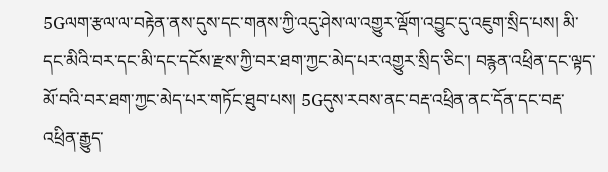5Gལག་རྩལ་ལ་བརྟེན་ནས་དུས་དང་གནས་ཀྱི་འདུ་ཤེས་ལ་འགྱུར་ལྡོག་འབྱུང་དུ་འཇུག་སྲིད་པས། མི་དང་མིའི་བར་དང་མི་དང་དངོས་རྫས་ཀྱི་བར་ཐག་ཀྱང་མེད་པར་འགྱུར་སྲིད་ཅིང་། བརྙན་འཕྲིན་དང་ལྟད་མོ་བའི་བར་ཐག་ཀྱང་མེད་པར་གཏོང་ཐུབ་པས། 5Gདུས་རབས་ནང་བརྡ་འཕྲིན་ནང་དོན་དང་བརྡ་འཕྲིན་རྒྱུད་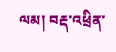ལམ། བརྡ་འཕྲིན་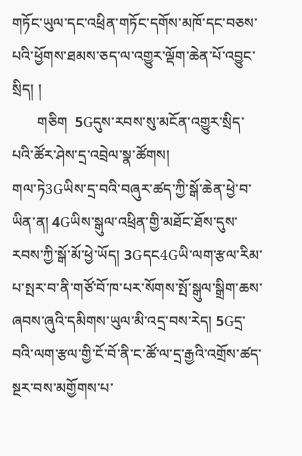གཏོང་ཡུལ་དང་འཕྲིན་གཏོང་དགོས་མཁོ་དང་བཅས་པའི་ཕྱོགས་ཐམས་ཅད་ལ་འགྱུར་ལྡོག་ཆེན་པོ་འབྱུང་སྲིད། །
       གཅིག  5Gདུས་རབས་སུ་མངོན་འགྱུར་སྲིད་པའི་ཚོར་ཤེས་དྲ་འབྲེལ་སྣ་ཚོགས།
གལ་ཏེ3Gཡིས་དྲ་བའི་བཞུར་ཚད་ཀྱི་སྒོ་ཆེན་ཕྱེ་བ་ཡིན་ན། 4Gཡིས་སྒུལ་འཕྲིན་གྱི་མཐོང་ཐོས་དུས་རབས་ཀྱི་སྒོ་མོ་ཕྱེ་ཡོད། 3Gདང4Gཡི་ལག་རྩལ་རིམ་པ་སྤར་བ་ནི་གཙོ་བོ་ཁ་པར་སོགས་སྤོ་སྒུལ་སྒྲིག་ཆས་ཞབས་ཞུའི་དམིགས་ཡུལ་མི་འདྲ་བས་རེད། 5Gདྲ་བའི་ལག་རྩལ་གྱི་ངོ་བོ་ནི་ང་ཚོ་ལ་དྲ་རྒྱའི་འགྲོས་ཚད་སྔར་བས་མགྱོགས་པ་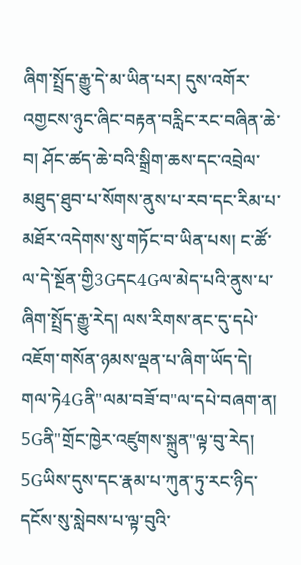ཞིག་སྤྲོད་རྒྱུ་དེ་མ་ཡིན་པར། དུས་འགོར་འགྱངས་ཉུང་ཞིང་བརྟན་བརླིང་རང་བཞིན་ཆེ་བ། ཤོང་ཚད་ཆེ་བའི་སྒྲིག་ཆས་དང་འབྲེལ་མཐུད་ཐུབ་པ་སོགས་ནུས་པ་རབ་དང་རིམ་པ་མཐོར་འདེགས་སུ་གཏོང་བ་ཡིན་པས། ང་ཚོ་ལ་དེ་སྔོན་གྱི3Gདང4Gལ་མེད་པའི་ནུས་པ་ཞིག་སྤྲོད་རྒྱུ་རེད། ལས་རིགས་ནང་དུ་དཔེ་འཇོག་གསོན་ཉམས་ལྡན་པ་ཞིག་ཡོད་དེ། གལ་ཏེ4Gནི"ལམ་བཟོ་བ"ལ་དཔེ་བཞག་ན། 5Gནི"གྲོང་ཁྱེར་འཛུགས་སྐྲུན"ལྟ་བུ་རེད། 5Gཡིས་དུས་དང་རྣམ་པ་ཀུན་ཏུ་རང་ཉིད་དངོས་སུ་སླེབས་པ་ལྟ་བུའི་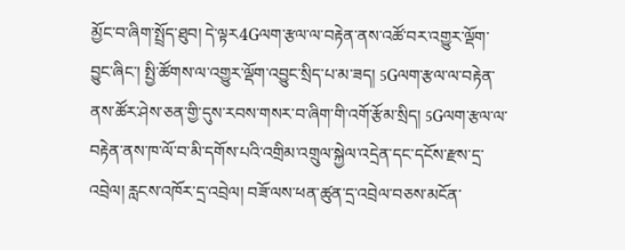མྱོང་བ་ཞིག་སྤྲོད་ཐུབ། དེ་ལྟར4Gལག་རྩལ་ལ་བརྟེན་ནས་འཚོ་བར་འགྱུར་ལྡོག་བྱུང་ཞིང་། སྤྱི་ཚོགས་ལ་འགྱུར་ལྡོག་འབྱུང་སྲིད་པ་མ་ཟད། 5Gལག་རྩལ་ལ་བརྟེན་ནས་ཚོར་ཤེས་ཅན་གྱི་དུས་རབས་གསར་བ་ཞིག་གི་འགོ་རྩོམ་སྲིད། 5Gལག་རྩལ་ལ་བརྟེན་ནས་ཁ་ལོ་བ་མི་དགོས་པའི་འགྲིམ་འགྲུལ་སྐྱེལ་འདྲེན་དང་དངོས་རྫས་དྲ་འབྲེལ། རླངས་འཁོར་དྲ་འབྲེལ། བཟོ་ལས་ཕན་ཚུན་དྲ་འབྲེལ་བཅས་མངོན་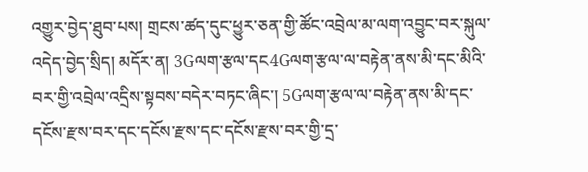འགྱུར་བྱེད་ཐུབ་པས། གྲངས་ཚད་དུང་ཕྱུར་ཅན་གྱི་ཚོང་འབྲེལ་མ་ལག་འབྱུང་བར་སྐུལ་འདེད་བྱེད་སྲིད། མདོར་ན། 3Gལག་རྩལ་དང4Gལག་རྩལ་ལ་བརྟེན་ནས་མི་དང་མིའི་བར་གྱི་འབྲེལ་འདྲིས་སྟབས་བདེར་བཏང་ཞིང་། 5Gལག་རྩལ་ལ་བརྟེན་ནས་མི་དང་དངོས་རྫས་བར་དང་དངོས་རྫས་དང་དངོས་རྫས་བར་གྱི་དྲ་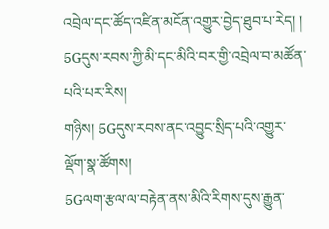འབྲེལ་དང་ཚོད་འཛིན་མངོན་འགྱུར་བྱེད་ཐུབ་པ་རེད། །
5Gདུས་རབས་ཀྱི་མི་དང་མིའི་བར་གྱི་འབྲེལ་བ་མཚོན་པའི་པར་རིས།
གཉིས། 5Gདུས་རབས་ནང་འབྱུང་སྲིད་པའི་འགྱུར་ལྡོག་སྣ་ཚོགས།
5Gལག་རྩལ་ལ་བརྟེན་ནས་མིའི་རིགས་དུས་རྒྱུན་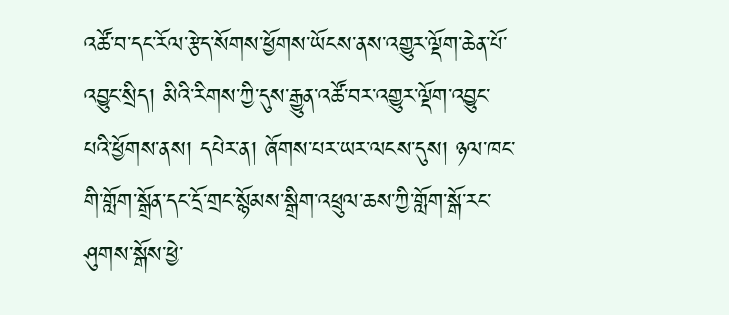འཚོ་བ་དང་རོལ་རྩེད་སོགས་ཕྱོགས་ཡོངས་ནས་འགྱུར་ལྡོག་ཆེན་པོ་འབྱུང་སྲིད། མིའི་རིགས་ཀྱི་དུས་རྒྱུན་འཚོ་བར་འགྱུར་ལྡོག་འབྱུང་པའི་ཕྱོགས་ནས། དཔེར་ན། ཞོགས་པར་ཡར་ལངས་དུས། ཉལ་ཁང་གི་གློག་སྒྲོན་དང་དྲོ་གྲང་སྙོམས་སྒྲིག་འཕྲུལ་ཆས་ཀྱི་གློག་སྒོ་རང་ཤུགས་སྒོས་ཕྱེ་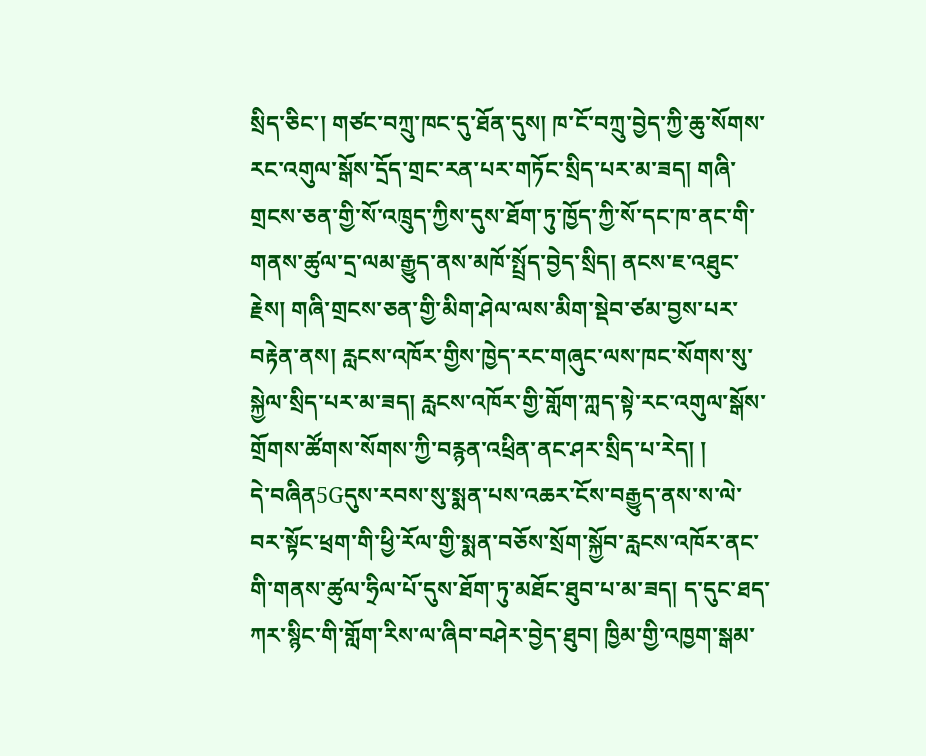སྲིད་ཅིང་། གཙང་བཀྲུ་ཁང་དུ་ཐོན་དུས། ཁ་ངོ་བཀྲུ་བྱེད་ཀྱི་ཆུ་སོགས་རང་འགུལ་སྒོས་དྲོད་གྲང་རན་པར་གཏོང་སྲིད་པར་མ་ཟད། གཞི་གྲངས་ཅན་གྱི་སོ་འཁྲུད་ཀྱིས་དུས་ཐོག་ཏུ་ཁྱོད་ཀྱི་སོ་དང་ཁ་ནང་གི་གནས་ཚུལ་དྲ་ལམ་རྒྱུད་ནས་མཁོ་སྤྲོད་བྱེད་སྲིད། ནངས་ཇ་འཐུང་རྗེས། གཞི་གྲངས་ཅན་གྱི་མིག་ཤེལ་ལས་མིག་སྡེབ་ཙམ་བྱས་པར་བརྟེན་ནས། རླངས་འཁོར་གྱིས་ཁྱེད་རང་གཞུང་ལས་ཁང་སོགས་སུ་སྐྱེལ་སྲིད་པར་མ་ཟད། རླངས་འཁོར་གྱི་གློག་ཀླད་སྟེ་རང་འགུལ་སྒོས་གྲོགས་ཚོགས་སོགས་ཀྱི་བརྙན་འཕྲིན་ནང་ཤར་སྲིད་པ་རེད། །
དེ་བཞིན5Gདུས་རབས་སུ་སྨན་པས་འཆར་ངོས་བརྒྱུད་ནས་ས་ལེ་བར་སྟོང་ཕྲག་གི་ཕྱི་རོལ་གྱི་སྨན་བཅོས་སྲོག་སྐྱོབ་རླངས་འཁོར་ནང་གི་གནས་ཚུལ་ཧྲིལ་པོ་དུས་ཐོག་ཏུ་མཐོང་ཐུབ་པ་མ་ཟད། ད་དུང་ཐད་ཀར་སྙིང་གི་གློག་རིས་ལ་ཞིབ་བཤེར་བྱེད་ཐུབ། ཁྱིམ་གྱི་འཁྱག་སྒམ་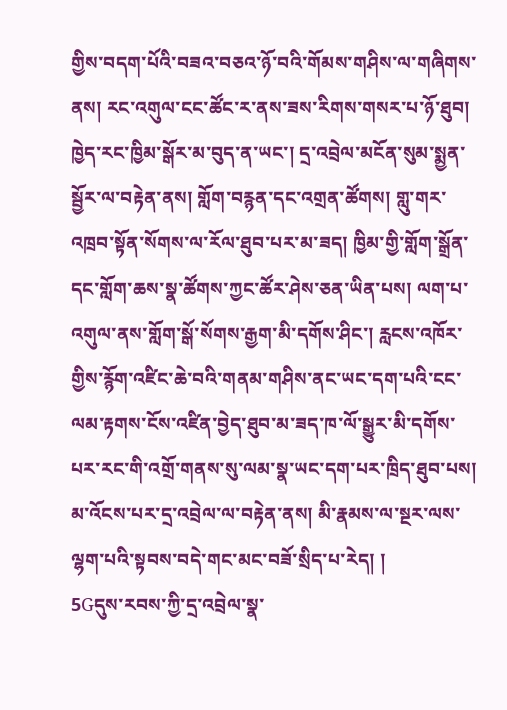གྱིས་བདག་པོའི་བཟའ་བཅའ་ཉོ་བའི་གོམས་གཤིས་ལ་གཞིགས་ནས། རང་འགུལ་ངང་ཚོང་ར་ནས་ཟས་རིགས་གསར་པ་ཉོ་ཐུབ། ཁྱེད་རང་ཁྱིམ་སྒོར་མ་བུད་ན་ཡང་། དྲ་འབྲེལ་མངོན་སུམ་སྨྱན་སྦྱོར་ལ་བརྟེན་ནས། གློག་བརྙན་དང་འགྲན་ཚོགས། གླུ་གར་འཁྲབ་སྟོན་སོགས་ལ་རོལ་ཐུབ་པར་མ་ཟད། ཁྱིམ་གྱི་གློག་སྒྲོན་དང་གློག་ཆས་སྣ་ཚོགས་ཀྱང་ཚོར་ཤེས་ཅན་ཡིན་པས། ལག་པ་འགུལ་ནས་གློག་སྒོ་སོགས་རྒྱག་མི་དགོས་ཤིང་། རླངས་འཁོར་གྱིས་རྙོག་འཛིང་ཆེ་བའི་གནམ་གཤིས་ནང་ཡང་དག་པའི་ངང་ལམ་རྟགས་ངོས་འཛིན་བྱེད་ཐུབ་མ་ཟད་ཁ་ལོ་སྒྱུར་མི་དགོས་པར་རང་གི་འགྲོ་གནས་སུ་ལམ་སྣ་ཡང་དག་པར་ཁྲིད་ཐུབ་པས། མ་འོངས་པར་དྲ་འབྲེལ་ལ་བརྟེན་ནས། མི་རྣམས་ལ་སྔར་ལས་ལྷག་པའི་སྟབས་བདེ་གང་མང་བཟོ་སྲིད་པ་རེད། །
5Gདུས་རབས་ཀྱི་དྲ་འབྲེལ་སྣ་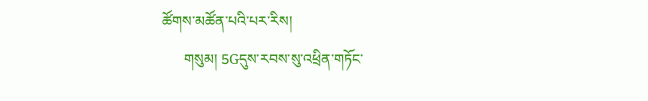ཚོགས་མཚོན་པའི་པར་རིས།
      གསུམ། 5Gདུས་རབས་སུ་འཕྲིན་གཏོང་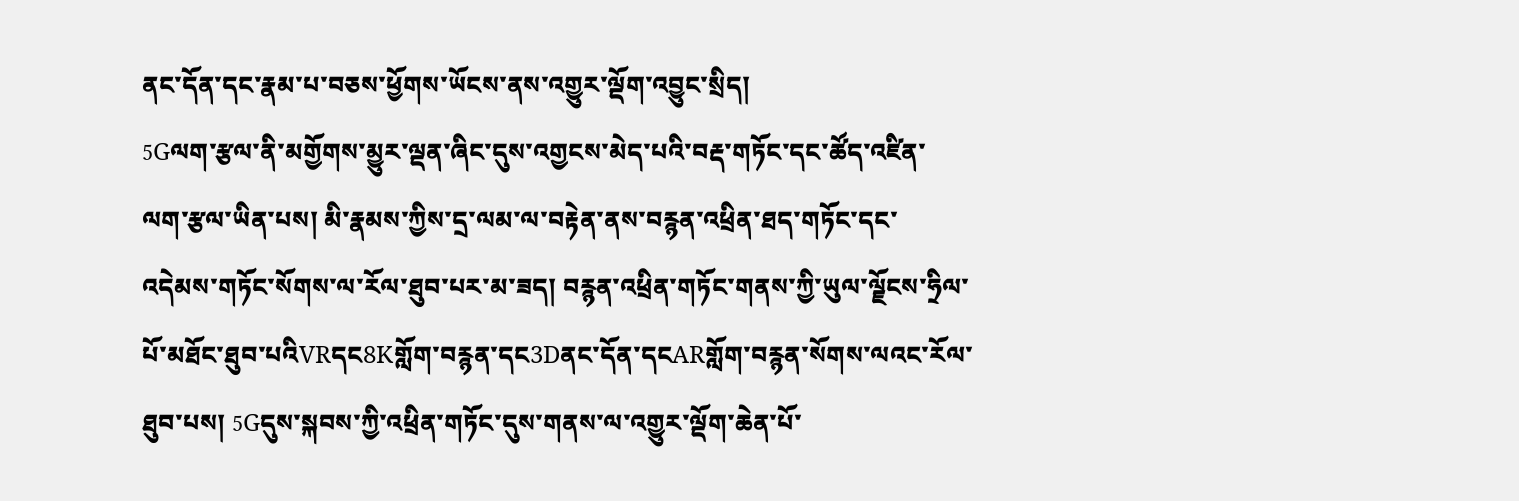ནང་དོན་དང་རྣམ་པ་བཅས་ཕྱོགས་ཡོངས་ནས་འགྱུར་ལྡོག་འབྱུང་སྲིད།
5Gལག་རྩལ་ནི་མགྱོགས་མྱུར་ལྡན་ཞིང་དུས་འགྱངས་མེད་པའི་བརྡ་གཏོང་དང་ཚོད་འཛིན་ལག་རྩལ་ཡིན་པས། མི་རྣམས་ཀྱིས་དྲ་ལམ་ལ་བརྟེན་ནས་བརྙན་འཕྲིན་ཐད་གཏོང་དང་འདེམས་གཏོང་སོགས་ལ་རོལ་ཐུབ་པར་མ་ཟད། བརྙན་འཕྲིན་གཏོང་གནས་ཀྱི་ཡུལ་ལྗོངས་ཧྲིལ་པོ་མཐོང་ཐུབ་པའིVRདང8Kགློག་བརྙན་དང3Dནང་དོན་དངARགློག་བརྙན་སོགས་ལའང་རོལ་ཐུབ་པས། 5Gདུས་སྐབས་ཀྱི་འཕྲིན་གཏོང་དུས་གནས་ལ་འགྱུར་ལྡོག་ཆེན་པོ་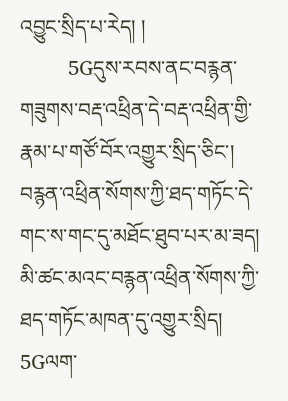འབྱུང་སྲིད་པ་རེད། །
        5Gདུས་རབས་ནང་བརྙན་གཟུགས་བརྡ་འཕྲིན་དེ་བརྡ་འཕྲིན་གྱི་རྣམ་པ་གཙོ་བོར་འགྱུར་སྲིད་ཅིང་། བརྙན་འཕྲིན་སོགས་ཀྱི་ཐད་གཏོང་དེ་གང་ས་གང་དུ་མཐོང་ཐུབ་པར་མ་ཟད། མི་ཚང་མའང་བརྙན་འཕྲིན་སོགས་ཀྱི་ཐད་གཏོང་མཁན་དུ་འགྱུར་སྲིད། 5Gལག་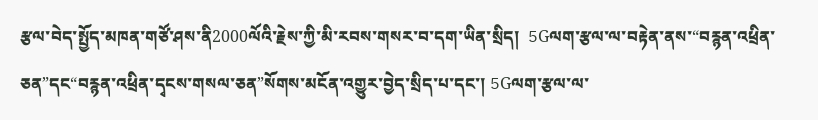རྩལ་བེད་སྤྱོད་མཁན་གཙོ་ཤས་ནི2000ལོའི་རྗེས་ཀྱི་མི་རབས་གསར་བ་དག་ཡིན་སྲིད།  5Gལག་རྩལ་ལ་བརྟེན་ནས་“བརྙན་འཕྲིན་ཅན”དང“བརྙན་འཕྲིན་དྭངས་གསལ་ཅན”སོགས་མངོན་འགྱུར་བྱེད་སྲིད་པ་དང་། 5Gལག་རྩལ་ལ་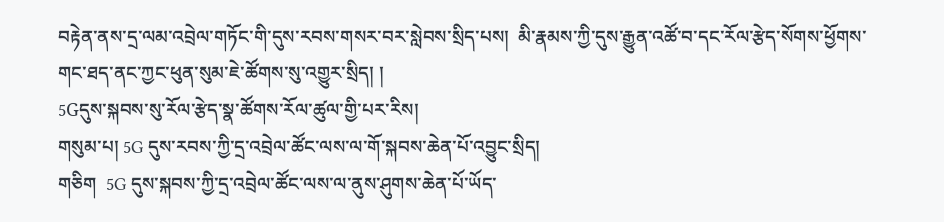བརྟེན་ནས་དྲ་ལམ་འབྲེལ་གཏོང་གི་དུས་རབས་གསར་བར་སླེབས་སྲིད་པས།  མི་རྣམས་ཀྱི་དུས་རྒྱུན་འཚོ་བ་དང་རོལ་རྩེད་སོགས་ཕྱོགས་གང་ཐད་ནང་ཀྱང་ཕུན་སུམ་ཇེ་ཚོགས་སུ་འགྱུར་སྲིད། །
5Gདུས་སྐབས་སུ་རོལ་རྩེད་སྣ་ཚོགས་རོལ་ཚུལ་གྱི་པར་རིས།
གསུམ་པ། 5G དུས་རབས་ཀྱི་དྲ་འབྲེལ་ཚོང་ལས་ལ་གོ་སྐབས་ཆེན་པོ་འབྱུང་སྲིད།
གཅིག  5G དུས་སྐབས་ཀྱི་དྲ་འབྲེལ་ཚོང་ལས་ལ་ནུས་ཤུགས་ཆེན་པོ་ཡོད་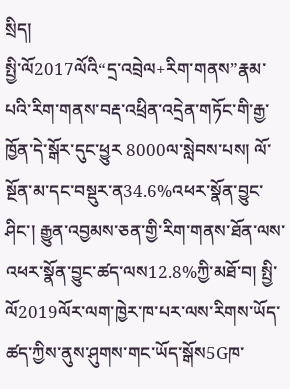སྲིད།
སྤྱི་ལོ2017ལོའི“དྲ་འབྲེལ+རིག་གནས”རྣམ་པའི་རིག་གནས་བརྡ་འཕྲིན་འདྲེན་གཏོང་གི་རྒྱ་ཁྱོན་དེ་སྒོར་དུང་ཕྱུར 8000ལ་སླེབས་པས། ལོ་སྔོན་མ་དང་བསྡུར་ན34.6%འཕར་སྣོན་བྱུང་ཤིང་། རྒྱུན་འབྱམས་ཅན་གྱི་རིག་གནས་ཐོན་ལས་འཕར་སྣོན་བྱུང་ཚད་ལས12.8%ཀྱི་མཐོ་བ། སྤྱི་ལོ2019ལོར་ལག་ཁྱེར་ཁ་པར་ལས་རིགས་ཡོད་ཚད་ཀྱིས་ནུས་ཤུགས་གང་ཡོད་སྒོས5Gཁ་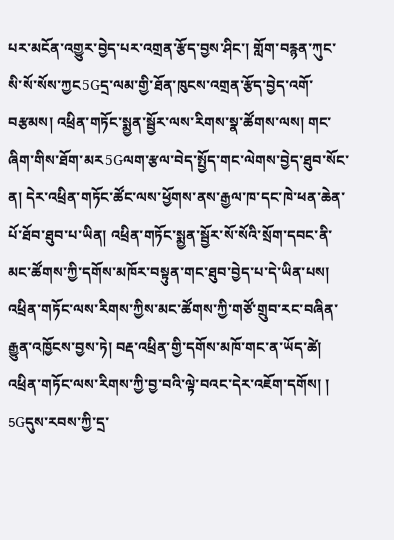པར་མངོན་འགྱུར་བྱེད་པར་འགྲན་རྩོད་བྱས་ཤིང་། གློག་བརྙན་ཀུང་སི་སོ་སོས་ཀྱང5Gདྲ་ལམ་གྱི་ཐོན་ཁུངས་འགྲན་རྩོད་བྱེད་འགོ་བརྩམས། འཕྲིན་གཏོང་སྨྱན་སྦྱོར་ལས་རིགས་སྣ་ཚོགས་ལས། གང་ཞིག་གིས་ཐོག་མར5Gལག་རྩལ་བེད་སྤྱོད་གང་ལེགས་བྱེད་ཐུབ་སོང་ན། དེར་འཕྲིན་གཏོང་ཚོང་ལས་ཕྱོགས་ནས་རྒྱལ་ཁ་དང་ཁེ་ཕན་ཆེན་པོ་ཐོབ་ཐུབ་པ་ཡིན། འཕྲིན་གཏོང་སྨྱན་སྦྱོར་སོ་སོའི་སྲོག་དབང་ནི་མང་ཚོགས་ཀྱི་དགོས་མཁོར་བསྟུན་གང་ཐུབ་བྱེད་པ་དེ་ཡིན་པས། འཕྲིན་གཏོང་ལས་རིགས་ཀྱིས་མང་ཚོགས་ཀྱི་གཙོ་གྲུབ་རང་བཞིན་རྒྱུན་འཁྱོངས་བྱས་ཏེ། བརྡ་འཕྲིན་གྱི་དགོས་མཁོ་གང་ན་ཡོད་ཚེ། འཕྲིན་གཏོང་ལས་རིགས་ཀྱི་བྱ་བའི་ལྟེ་བའང་དེར་འཇོག་དགོས། །
5Gདུས་རབས་ཀྱི་དྲ་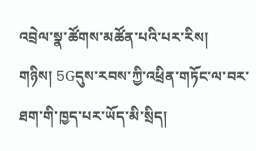འབྲེལ་སྣ་ཚོགས་མཚོན་པའི་པར་རིས།
གཉིས། 5Gདུས་རབས་ཀྱི་འཕྲིན་གཏོང་ལ་བར་ཐག་གི་ཁྱད་པར་ཡོད་མི་སྲིད།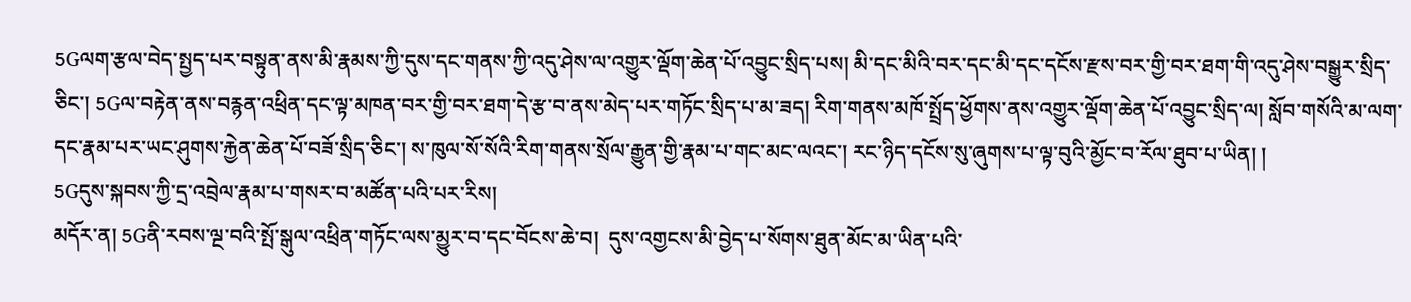5Gལག་རྩལ་བེད་སྤྱད་པར་བསྟུན་ནས་མི་རྣམས་ཀྱི་དུས་དང་གནས་ཀྱི་འདུ་ཤེས་ལ་འགྱུར་ལྡོག་ཆེན་པོ་འབྱུང་སྲིད་པས། མི་དང་མིའི་བར་དང་མི་དང་དངོས་རྫས་བར་གྱི་བར་ཐག་གི་འདུ་ཤེས་བསྒྱུར་སྲིད་ཅིང་། 5Gལ་བརྟེན་ནས་བརྙན་འཕྲིན་དང་ལྟ་མཁན་བར་གྱི་བར་ཐག་དེ་རྩ་བ་ནས་མེད་པར་གཏོང་སྲིད་པ་མ་ཟད། རིག་གནས་མཁོ་སྤྲོད་ཕྱོགས་ནས་འགྱུར་ལྡོག་ཆེན་པོ་འབྱུང་སྲིད་ལ། སློབ་གསོའི་མ་ལག་དང་རྣམ་པར་ཡང་ཤུགས་རྐྱེན་ཆེན་པོ་བཟོ་སྲིད་ཅིང་། ས་ཁུལ་སོ་སོའི་རིག་གནས་སྲོལ་རྒྱུན་གྱི་རྣམ་པ་གང་མང་ལའང་། རང་ཉིད་དངོས་སུ་ཞུགས་པ་ལྟ་བུའི་མྱོང་བ་རོལ་ཐུབ་པ་ཡིན། །
5Gདུས་སྐབས་ཀྱི་དྲ་འབྲེལ་རྣམ་པ་གསར་བ་མཚོན་པའི་པར་རིས།
མདོར་ན། 5Gནི་རབས་ལྔ་བའི་སྤོ་སྒུལ་འཕྲིན་གཏོང་ལས་མྱུར་བ་དང་བོངས་ཆེ་བ།  དུས་འགྱངས་མི་བྱེད་པ་སོགས་ཐུན་མོང་མ་ཡིན་པའི་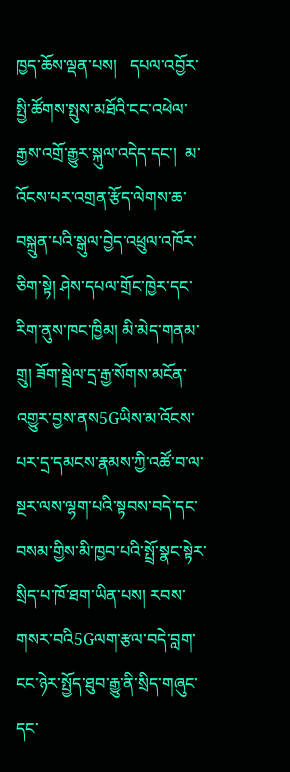ཁྱད་ཆོས་ལྡན་པས།   དཔལ་འབྱོར་སྤྱི་ཚོགས་སྤུས་མཐོའི་ངང་འཕེལ་རྒྱས་འགྲོ་རྒྱུར་སྐུལ་འདེད་དང་།  མ་འོངས་པར་འགྲན་རྩོད་ལེགས་ཆ་བསྐྲུན་པའི་སྒུལ་བྱེད་འཕྲུལ་འཁོར་ཅིག་སྟེ། ཤེས་དཔལ་གྲོང་ཁྱེར་དང་རིག་ནུས་ཁང་ཁྱིམ། མི་མེད་གནམ་གྲུ། ཟོག་སྦྲེལ་དྲ་རྒྱ་སོགས་མངོན་འགྱུར་བྱས་ནས5Gཡིས་མ་འོངས་པར་དྲ་དམངས་རྣམས་ཀྱི་འཚོ་བ་ལ་སྔར་ལས་ལྷག་པའི་སྟབས་བདེ་དང་བསམ་གྱིས་མི་ཁྱབ་པའི་སྤྲོ་སྣང་སྟེར་སྲིད་པ་ཁོ་ཐག་ཡིན་པས། རབས་གསར་བའི5Gལག་རྩལ་བདེ་བླག་ངང་ཉེར་སྤྱོད་ཐུབ་རྒྱུ་ནི་སྲིད་གཞུང་དང་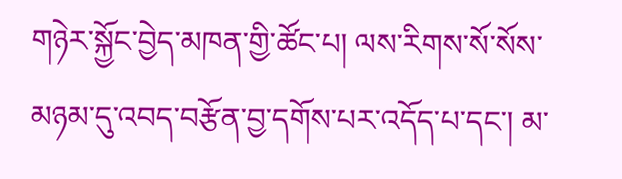གཉེར་སྐྱོང་བྱེད་མཁན་གྱི་ཚོང་པ། ལས་རིགས་སོ་སོས་མཉམ་དུ་འབད་བརྩོན་བྱ་དགོས་པར་འདོད་པ་དང་། མ་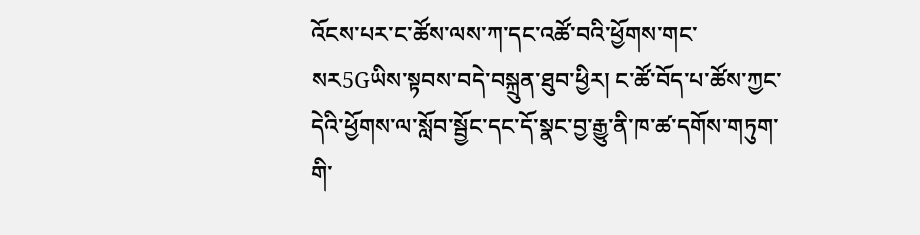འོངས་པར་ང་ཚོས་ལས་ཀ་དང་འཚོ་བའི་ཕྱོགས་གང་སར5Gཡིས་སྟབས་བདེ་བསྐྲུན་ཐུབ་ཕྱིར། ང་ཚོ་བོད་པ་ཚོས་ཀྱང་དེའི་ཕྱོགས་ལ་སློབ་སྦྱོང་དང་དོ་སྣང་བྱ་རྒྱུ་ནི་ཁ་ཚ་དགོས་གཏུག་གི་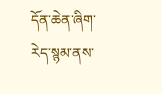དོན་ཆེན་ཞིག་རེད་སྙམ་ནས་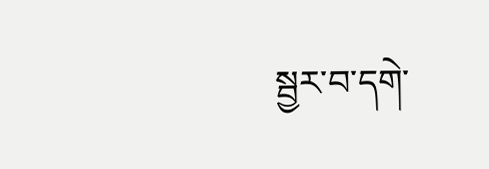སྦྱར་བ་དགེ་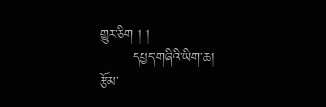གྱུར་ཅིག ། །
       དཔྱད་གཞིའི་ཡིག་ཆ།
རྩོམ་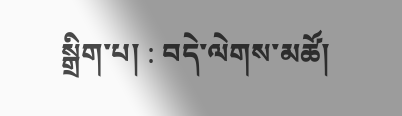སྒྲིག་པ། : བདེ་ལེགས་མཚོ།